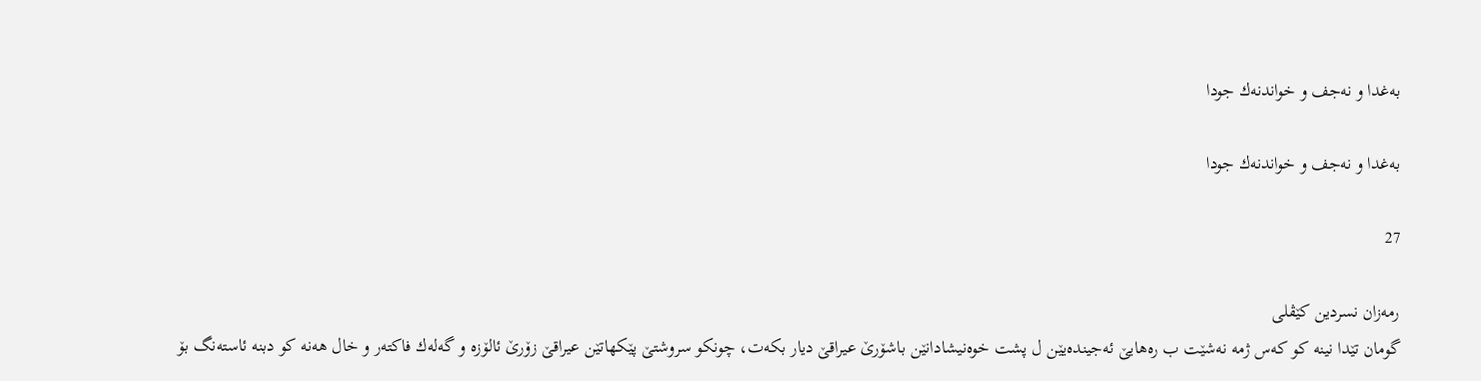به‌غدا و نه‌جف و خواندنه‌ك جودا

به‌غدا و نه‌جف و خواندنه‌ك جودا

27

رمه‌زان نسردین كێڤلى
گومان تێدا نینه‌ كو كه‌س ژمه‌ نه‌شێت ب ره‌هایێ ئه‌جینده‌یێن ل پشت خوه‌نیشادانێن باشۆرێ عیراقێ دیار بكه‌ت، چونكو سروشتێ پێكهاتێن عیراقێ زۆرێ ئالۆزه‌ و گه‌له‌ك فاكته‌ر و خال هه‌نه‌ كو دبنه‌ ئاسته‌نگ بۆ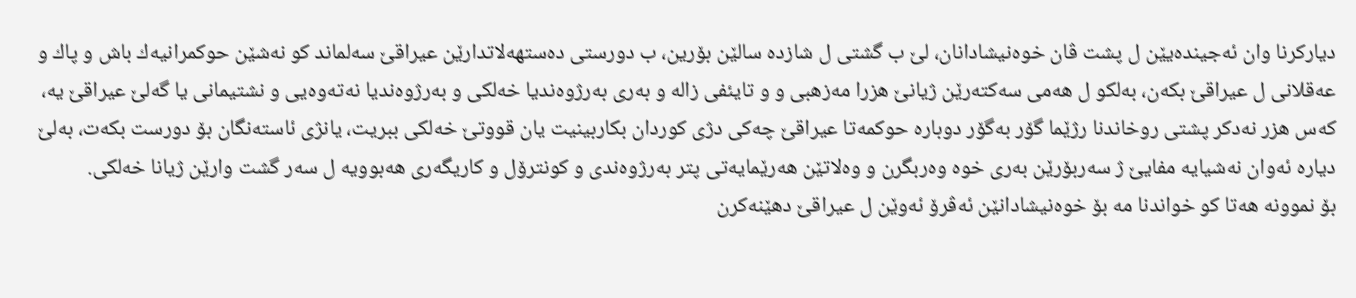دیاركرنا وان ئه‌جینده‌یێن ل پشت ڤان خوه‌نیشادانان، لێ ب گشتى ل شازده‌ سالێن بۆرین، ب دورستى ده‌ستهه‌لاتدارێن عیراقێ سه‌لماند كو نه‌شێن حوكمرانیه‌ك باش و پاك و عه‌قلانى ل عیراقێ بكه‌ن، به‌لكو ل هه‌مى سه‌كته‌رێن ژیانێ هزرا مه‌زهبى و و تایئفى زاله‌ و به‌رى به‌رژوه‌ندیا خه‌لكى و به‌رژوه‌ندیا نه‌ته‌وه‌یی و نشتیمانى یا گه‌لێ عیراقێ یه‌، كه‌س هزر نه‌دكر پشتى روخاندنا رژێما گۆر به‌گۆر دوباره‌ حوكمه‌تا عیراقێ چه‌كى دژى كوردان بكاربینیت یان قووتێ خه‌لكى ببریت، یانژى ئاسته‌نگان بۆ دورست بكه‌ت، به‌لێ دیاره‌ ئه‌وان نه‌شیایه‌ مفایێ ژ سه‌ربۆرێن به‌رى خوه‌ وه‌ربگرن و وه‌لاتێن هه‌رێمایه‌تى پتر به‌رژوه‌ندى و كونترۆل و كاریگه‌رى هه‌بوویه‌ ل سه‌ر گشت وارێن ژیانا خه‌لكى.
بۆ نموونه‌ هه‌تا كو خواندنا مه‌ بۆ خوه‌نیشادانێن ئه‌ڤرۆ ئه‌وێن ل عیراقێ دهێنه‌كرن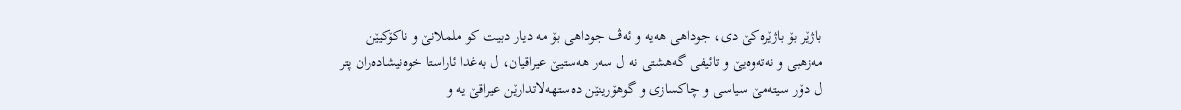باژێر بۆ باژێره‌كێ دى، جوداهى هه‌یه‌ و ئه‌ڤ جوداهى بۆ مه‌ دیار دبیت كو ململانێ و ناكۆكیێن مه‌زهبى و نه‌ته‌وه‌یێ و تائیفى گه‌هشتى نه‌ ل سه‌ر هه‌ستیێ عیراقیان، ل به‌غدا ئاراستا خوه‌نیشاده‌ران پتر ل دۆر سیته‌مێ سیاسى و چاكسازى و گوهۆرینێن ده‌ستهه‌لاتدارێن عیراقێ یه‌ و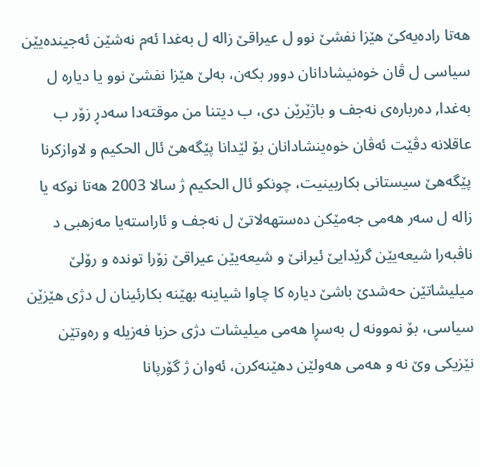هه‌تا راده‌یه‌كێ هێزا نفشێ نوو ل عیراقێ زاله‌ ل به‌غدا ئه‌م نه‌شێن ئه‌جینده‌یێن سیاسى ل ڤان خوه‌نیشادانان دوور بكه‌ن، به‌لێ هێزا نفشێ نوو یا دیاره‌ ل به‌غدا, ده‌رباره‌ى نه‌جف و باژێرێن دى، ب دیتنا من موقته‌دا سه‌دڕ زۆر ب عاقلانه‌ دڤێت ئه‌ڤان خوه‌ینشادانان بۆ لێدانا پێگه‌هێ ئال الحكیم و لاوازكرنا پێگه‌هێ سیستانى بكاربینیت، چونكو ئال الحكیم ژ سالا 2003 هه‌تا نوكه‌ یا زاله‌ ل سه‌ر هه‌مى جه‌مێكن ده‌ستهه‌لاتێ ل نه‌جف و ئاراسته‌یا مه‌زهبى د ناڤبه‌را شیعه‌یێن گرێدایێ ئیرانێ و شیعه‌یێن عیراقێ زۆرا تونده‌ و رۆلێ میلیشاتێن حه‌شدێ باشێ دیاره‌ كا چاوا شیاینه‌ بهێنه‌ بكارئینان ل دژى هێزێن سیاسى، بۆ نموونه‌ ل به‌سڕا هه‌مى میلیشات دژى حزبا فه‌زیله‌ و ره‌وتێن نێزیكى وێ نه‌ و هه‌مى هه‌ولێن دهێنه‌كرن، ئه‌وان ژ گۆرپانا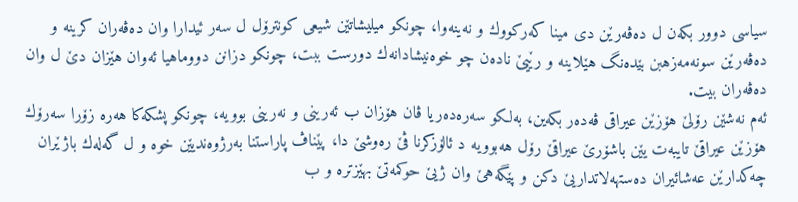سیاسى دوور بكه‌ن ل ده‌ڤه‌رێن دى مینا كه‌ركووك و نه‌ینه‌وا، چونكو میلیشاتێن شیعى كونترۆل ل سه‌ر ئیدارا وان ده‌ڤه‌ران كرینه‌ و ده‌ڤه‌رێن سونه‌مه‌زهبن بێده‌نگ هێلاینه‌ و رێیێ ناده‌ن چو خوه‌نیشادانه‌ك دورست ببت، چونكو دزانن دووماهیا ئه‌وان هێزان دێ ل وان ده‌ڤه‌ران بیت.
ئه‌م نه‌شێن رۆلێ هۆزێن عیراقى ڤه‌ده‌ر بكه‌ین، به‌لكو سه‌ره‌ده‌ریا ڤان هۆزان ب ئه‌رینى و نه‌رینى بوویه‌، چونكو پشكه‌كا هه‌ره‌ زۆرا سه‌رۆك هۆزێن عیراقێ تایبه‌ت یێن باشۆرێ عیراقێ رۆل هه‌بوویه‌ د ئالۆزكرنا ڤێ ره‌وشێ دا، پێناڤ پاراستنا به‌رژوه‌ندیێن خوه‌ و ل گه‌له‌ك باژێران چه‌كدارێن عه‌شائیران ده‌ستهه‌لاتداریێ دكن و پێگه‌هێ وان ژیێ حوكمه‌تێ بهێزتره‌ و ب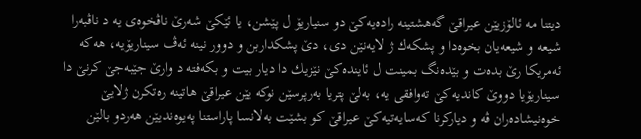دیتنا مه‌ ئالۆزیێن عیراقێ گه‌هشتینه‌ راده‌یه‌كێ دو سنیاریۆ ل پێشن، یا ئێكێ شه‌رێ ناڤخوه‌ی یه‌ د ناڤبه‌را شیعه‌ و شیعه‌یان بخوه‌دا و پشكه‌ك ژ لایه‌نێن دى، دێ پشكداربن و دوور نینه‌ ئه‌ڤ سیناریۆیه‌، هه‌كه‌ ئه‌مریكا رێ بده‌ت و بێده‌نگ بمینت ل ئاینده‌كێ نێزیك دا دیار بیت و بكه‌فته‌ د وارێ جێبه‌جێ كرنێ دا سیناریۆیا دووێ كاندیه‌كێ ته‌وافقى یه‌، به‌لێ پتریا به‌رپرسێن نوكه‌ یێن عیراقێ هاتینه‌ ره‌تكرن ژلایێ خوه‌نیشاده‌ران ڤه‌ و دیاركرنا كه‌سایه‌تیه‌كێ عیراقێ كو بشێت به‌لانسا پاراستنا په‌یوه‌ندیێن هه‌ردو بالێن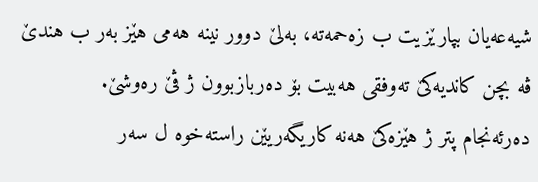شیه‌عه‌یان بپارێزیت ب زه‌حمه‌ته‌، به‌لێ دوور نینه‌ هه‌مى هێز به‌ر ب هندێ ڤه‌ بچن كاندیه‌كێ ته‌وفقى هه‌بیت بۆ ده‌ربازبوون ژ ڤێ ره‌وشێ.
ده‌رئه‌نجام پتر ژ هێزه‌كێ هه‌نه‌ كاریگه‌ریێن راسته‌خوه‌ ل سه‌ر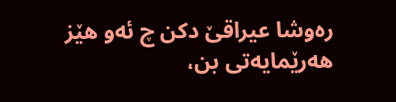ره‌وشا عیراقێ دكن چ ئه‌و هێز هه‌رێمایه‌تى بن،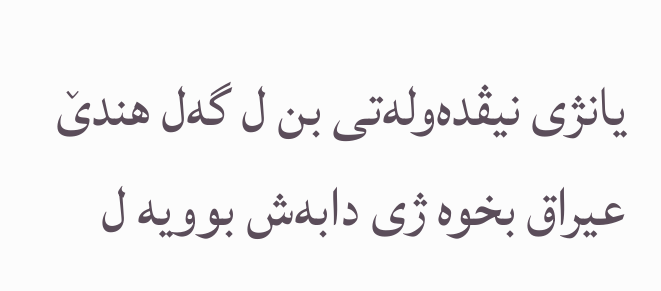یانژى نیڤده‌وله‌تى بن ل گه‌ل هندێ عیراق بخوه‌ ژى دابه‌ش بوویه‌ ل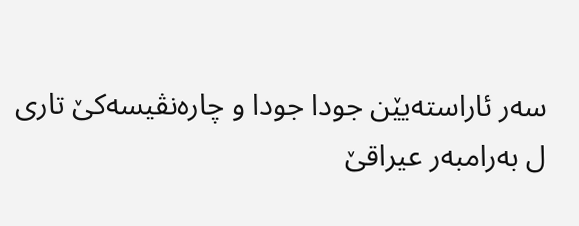سه‌ر ئاراسته‌یێن جودا جودا و چاره‌نڤیسه‌كێ تاری ل به‌رامبه‌ر عیراقێ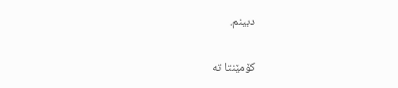دبینم.

کۆمێنتا تە